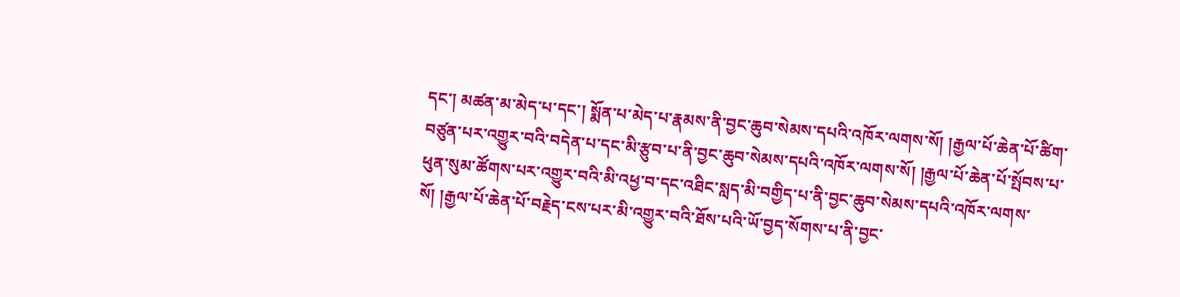དང་། མཚན་མ་མེད་པ་དང་། སྨོན་པ་མེད་པ་རྣམས་ནི་བྱང་ཆུབ་སེམས་དཔའི་འཁོར་ལགས་སོ། །རྒྱལ་པོ་ཆེན་པོ་ཚིག་བཙུན་པར་འགྱུར་བའི་བདེན་པ་དང་མི་རྩུབ་པ་ནི་བྱང་ཆུབ་སེམས་དཔའི་འཁོར་ལགས་སོ། །རྒྱལ་པོ་ཆེན་པོ་སྤོབས་པ་ཕུན་སུམ་ཚོགས་པར་འགྱུར་བའི་མི་འཕྱ་བ་དང་འཐིང་སླད་མི་བགྱིད་པ་ནི་བྱང་ཆུབ་སེམས་དཔའི་འཁོར་ལགས་སོ། །རྒྱལ་པོ་ཆེན་པོ་བརྗེད་ངས་པར་མི་འགྱུར་བའི་ཐོས་པའི་ཡོ་བྱད་སོགས་པ་ནི་བྱང་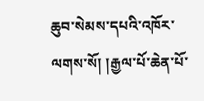ཆུབ་སེམས་དཔའི་འཁོར་ལགས་སོ། །རྒྱལ་པོ་ཆེན་པོ་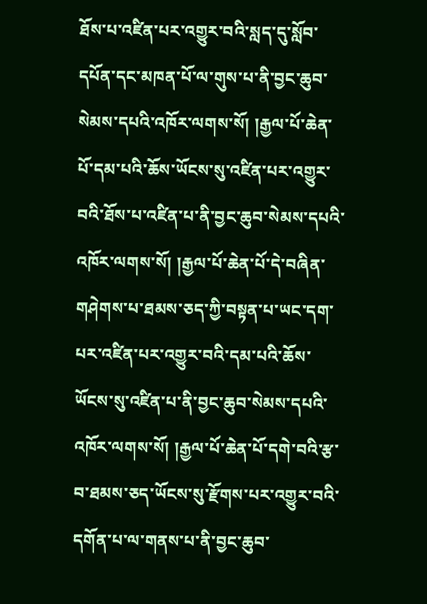ཐོས་པ་འཛིན་པར་འགྱུར་བའི་སླད་དུ་སློབ་དཔོན་དང་མཁན་པོ་ལ་གུས་པ་ནི་བྱང་ཆུབ་སེམས་དཔའི་འཁོར་ལགས་སོ། །རྒྱལ་པོ་ཆེན་པོ་དམ་པའི་ཆོས་ཡོངས་སུ་འཛིན་པར་འགྱུར་བའི་ཐོས་པ་འཛིན་པ་ནི་བྱང་ཆུབ་སེམས་དཔའི་འཁོར་ལགས་སོ། །རྒྱལ་པོ་ཆེན་པོ་དེ་བཞིན་གཤེགས་པ་ཐམས་ཅད་ཀྱི་བསྟན་པ་ཡང་དག་པར་འཛིན་པར་འགྱུར་བའི་དམ་པའི་ཆོས་ཡོངས་སུ་འཛིན་པ་ནི་བྱང་ཆུབ་སེམས་དཔའི་འཁོར་ལགས་སོ། །རྒྱལ་པོ་ཆེན་པོ་དགེ་བའི་རྩ་བ་ཐམས་ཅད་ཡོངས་སུ་རྫོགས་པར་འགྱུར་བའི་དགོན་པ་ལ་གནས་པ་ནི་བྱང་ཆུབ་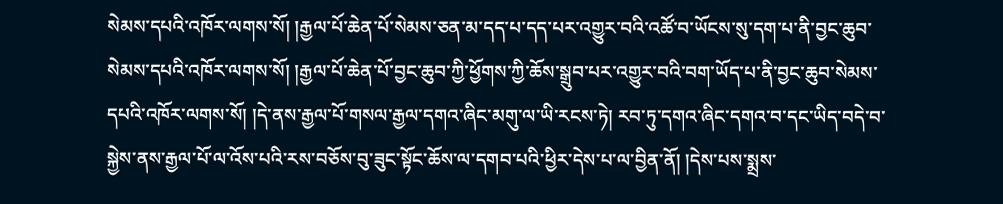སེམས་དཔའི་འཁོར་ལགས་སོ། །རྒྱལ་པོ་ཆེན་པོ་སེམས་ཅན་མ་དད་པ་དད་པར་འགྱུར་བའི་འཚོ་བ་ཡོངས་སུ་དག་པ་ནི་བྱང་ཆུབ་སེམས་དཔའི་འཁོར་ལགས་སོ། །རྒྱལ་པོ་ཆེན་པོ་བྱང་ཆུབ་ཀྱི་ཕྱོགས་ཀྱི་ཆོས་སྒྲུབ་པར་འགྱུར་བའི་བག་ཡོད་པ་ནི་བྱང་ཆུབ་སེམས་དཔའི་འཁོར་ལགས་སོ། །དེ་ནས་རྒྱལ་པོ་གསལ་རྒྱལ་དགའ་ཞིང་མགུ་ལ་ཡི་རངས་ཏེ། རབ་ཏུ་དགའ་ཞིང་དགའ་བ་དང་ཡིད་བདེ་བ་སྐྱེས་ནས་རྒྱལ་པོ་ལ་འོས་པའི་རས་བཅོས་བུ་ཟུང་སྟོང་ཆོས་ལ་དགབ་པའི་ཕྱིར་དེས་པ་ལ་བྱིན་ནོ། །དེས་པས་སྨྲས་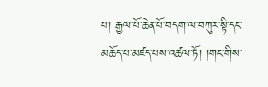པ། རྒྱལ་པོ་ཆེན་པོ་བདག་ལ་བཀུར་སྟི་དང་མཆོད་པ་མཛད་པས་འཚལ་ཏོ། །གང་གིས་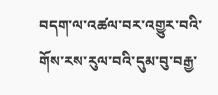བདག་ལ་འཚལ་བར་འགྱུར་བའི་གོས་རས་རུལ་བའི་དུམ་བུ་བརྒྱ་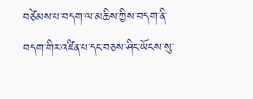བཙེམས་པ་བདག་ལ་མཆིས་ཀྱིས་བདག་ནི་བདག་གིར་འཛིན་པ་དང་བཅས་ཤིང་ཡོངས་སུ་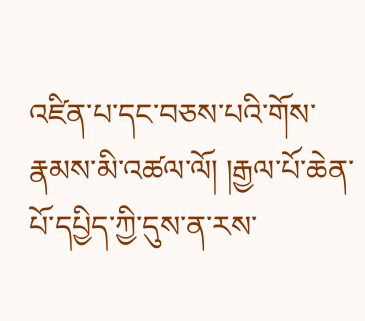འཛིན་པ་དང་བཅས་པའི་གོས་རྣམས་མི་འཚལ་ལོ། །རྒྱལ་པོ་ཆེན་པོ་དཔྱིད་ཀྱི་དུས་ན་རས་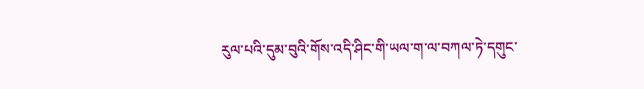རུལ་པའི་དུམ་བུའི་གོས་འདི་ཤིང་གི་ཡལ་ག་ལ་བཀལ་ཏེ་དགུང་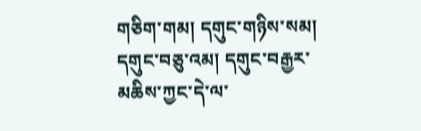གཅིག་གམ། དགུང་གཉིས་སམ། དགུང་བཅུ་འམ། དགུང་བརྒྱར་མཆིས་ཀྱང་དེ་ལ་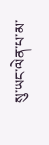སུ་ཡང་ལེན་པ་མ་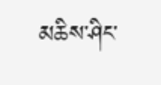མཆིས་ཤིང་